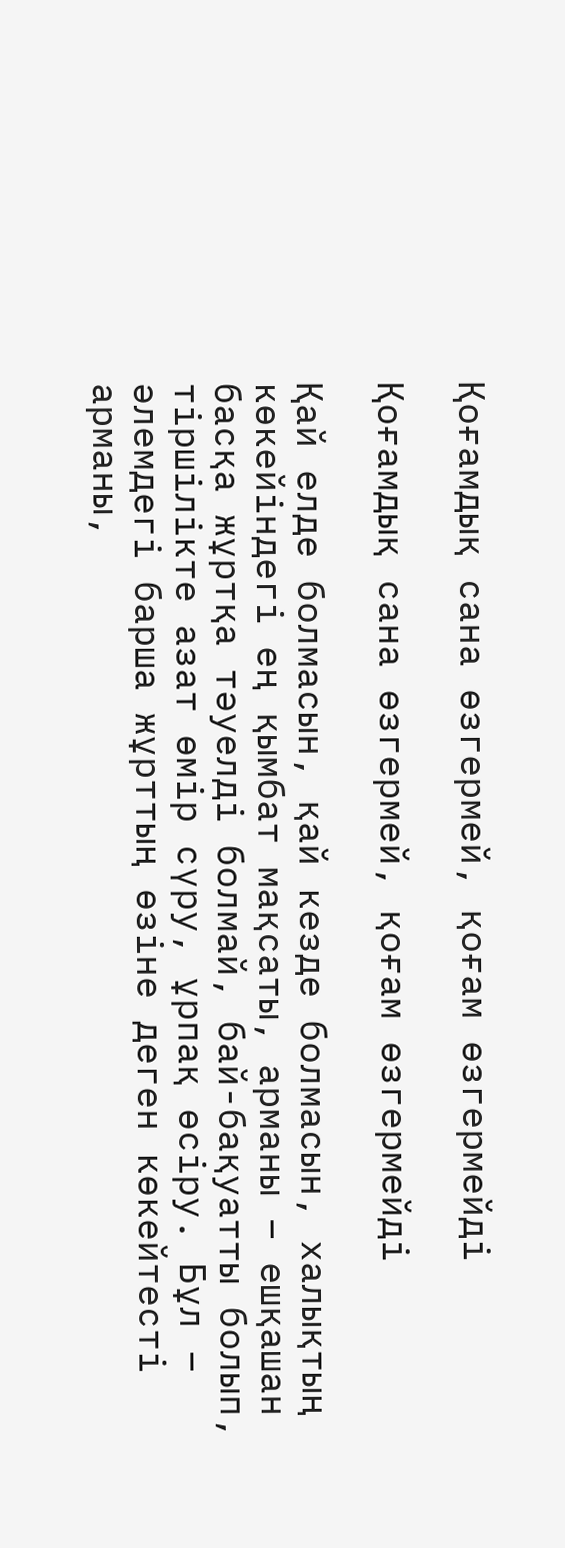Қоғамдық сана өзгермей, қоғам өзгермейді

Қоғамдық сана өзгермей, қоғам өзгермейді

Қай елде болмасын, қай кезде болмасын, халықтың көкейіндегі ең қымбат мақсаты, арманы – ешқашан басқа жұртқа тәуелді болмай, бай-бақуатты болып, тіршілікте азат өмір сүру, ұрпақ өсіру. Бұл – әлемдегі барша жұрттың өзіне деген көкейтесті арманы,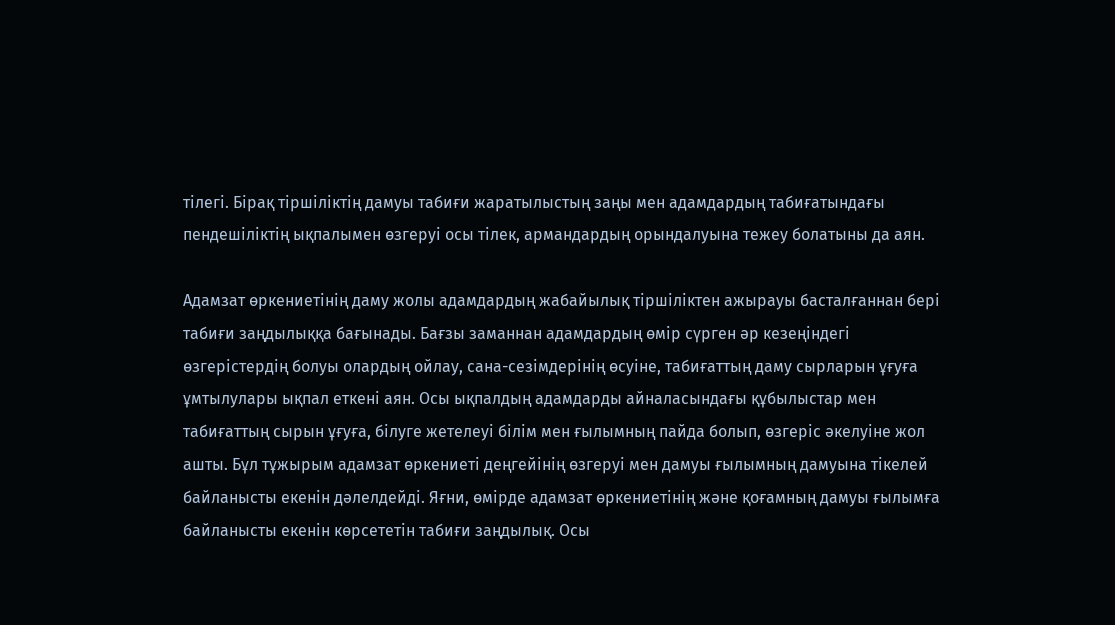тілегі. Бірақ тіршіліктің дамуы табиғи жаратылыстың заңы мен адамдардың табиғатындағы пендешіліктің ықпалымен өзгеруі осы тілек, армандардың орындалуына тежеу болатыны да аян.

Адамзат өркениетінің даму жолы адамдардың жабайылық тіршіліктен ажырауы басталғаннан бері табиғи заңдылыққа бағынады. Бағзы заманнан адамдардың өмір сүрген әр кезеңіндегі өзгерістердің болуы олардың ойлау, сана-сезімдерінің өсуіне, табиғаттың даму сырларын ұғуға ұмтылулары ықпал еткені аян. Осы ықпалдың адамдарды айналасындағы құбылыстар мен табиғаттың сырын ұғуға, білуге жетелеуі білім мен ғылымның пайда болып, өзгеріс әкелуіне жол ашты. Бұл тұжырым адамзат өркениеті деңгейінің өзгеруі мен дамуы ғылымның дамуына тікелей байланысты екенін дәлелдейді. Яғни, өмірде адамзат өркениетінің және қоғамның дамуы ғылымға байланысты екенін көрсететін табиғи заңдылық. Осы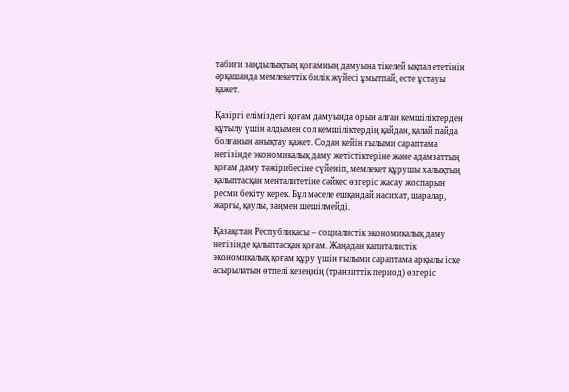табиғи заңдылықтың қоғамның дамуына тікелей ықпал ететінін әрқашанда мемлекеттік билік жүйесі ұмытпай, есте ұстауы қажет.

Қазіргі еліміздегі қоғам дамуында орын алған кемшіліктерден құтылу үшін алдымен сол кемшіліктердің қайдан, қалай пайда болғанын анықтау қажет. Содан кейін ғылыми сараптама негізінде экономикалық даму жетістіктеріне және адамзаттың қоғам даму тәжірибесіне сүйеніп, мемлекет құрушы халықтың қалыптасқан менталитетіне сәйкес өзгеріс жасау жоспарын ресми бекіту керек. Бұл мәселе ешқандай насихат, шаралар, жарғы, қаулы, заңмен шешілмейді.

Қазақстан Республикасы – социалистік экономикалық даму негізінде қалыптасқан қоғам. Жаңадан капиталистік экономикалық қоғам құру үшін ғылыми сараптама арқылы іске асырылатын өтпелі кезеңнің (транзиттік период) өзгеріс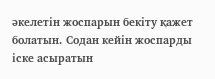әкелетін жоспарын бекіту қажет болатын. Содан кейін жоспарды іске асыратын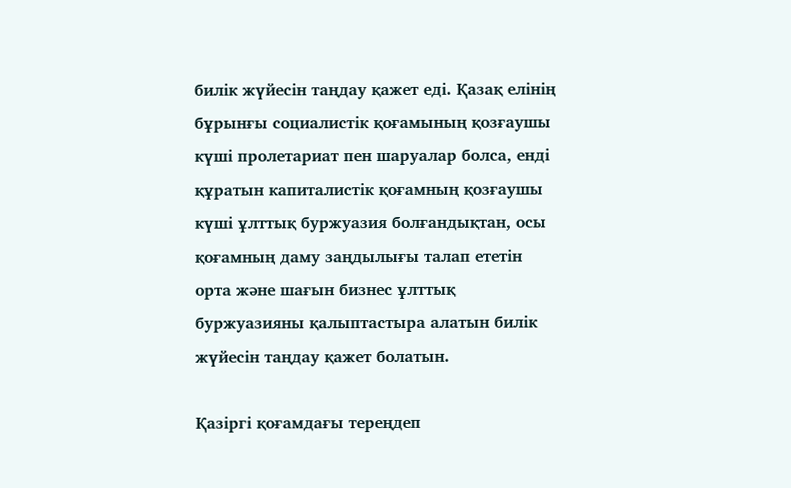билік жүйесін таңдау қажет еді. Қазақ елінің бұрынғы социалистік қоғамының қозғаушы күші пролетариат пен шаруалар болса, енді құратын капиталистік қоғамның қозғаушы күші ұлттық буржуазия болғандықтан, осы қоғамның даму заңдылығы талап ететін орта және шағын бизнес ұлттық буржуазияны қалыптастыра алатын билік жүйесін таңдау қажет болатын.

Қазіргі қоғамдағы тереңдеп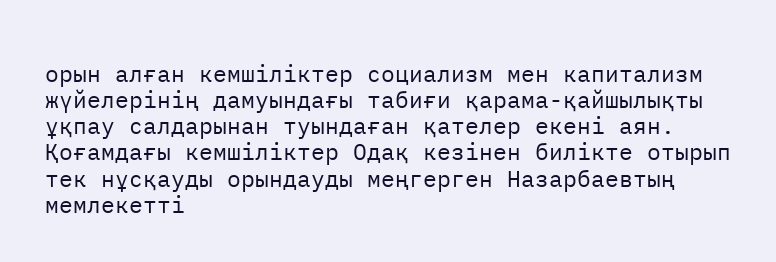орын алған кемшіліктер социализм мен капитализм жүйелерінің дамуындағы табиғи қарама-қайшылықты ұқпау салдарынан туындаған қателер екені аян. Қоғамдағы кемшіліктер Одақ кезінен билікте отырып тек нұсқауды орындауды меңгерген Назарбаевтың мемлекетті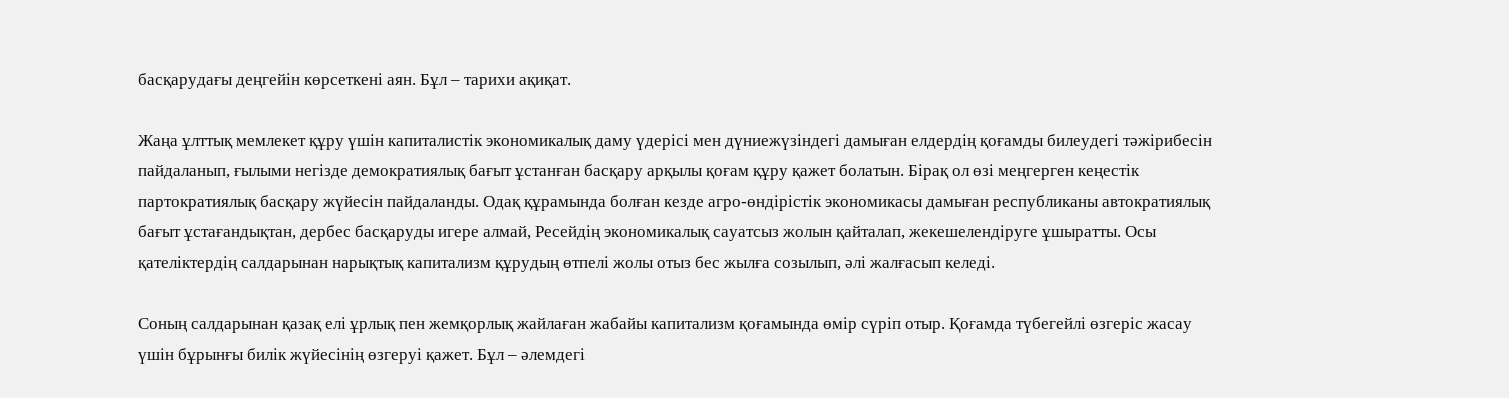басқарудағы деңгейін көрсеткені аян. Бұл – тарихи ақиқат.

Жаңа ұлттық мемлекет құру үшін капиталистік экономикалық даму үдерісі мен дүниежүзіндегі дамыған елдердің қоғамды билеудегі тәжірибесін пайдаланып, ғылыми негізде демократиялық бағыт ұстанған басқару арқылы қоғам құру қажет болатын. Бірақ ол өзі меңгерген кеңестік партократиялық басқару жүйесін пайдаланды. Одақ құрамында болған кезде агро-өндірістік экономикасы дамыған республиканы автократиялық бағыт ұстағандықтан, дербес басқаруды игере алмай, Ресейдің экономикалық сауатсыз жолын қайталап, жекешелендіруге ұшыратты. Осы қателіктердің салдарынан нарықтық капитализм құрудың өтпелі жолы отыз бес жылға созылып, әлі жалғасып келеді.

Соның салдарынан қазақ елі ұрлық пен жемқорлық жайлаған жабайы капитализм қоғамында өмір сүріп отыр. Қоғамда түбегейлі өзгеріс жасау үшін бұрынғы билік жүйесінің өзгеруі қажет. Бұл – әлемдегі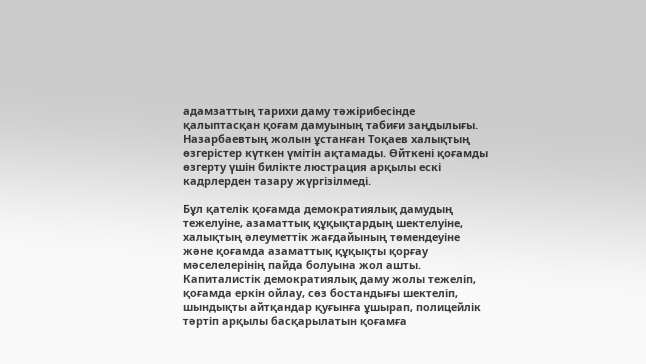адамзаттың тарихи даму тәжірибесінде қалыптасқан қоғам дамуының табиғи заңдылығы. Назарбаевтың жолын ұстанған Тоқаев халықтың өзгерістер күткен үмітін ақтамады. Өйткені қоғамды өзгерту үшін билікте люстрация арқылы ескі кадрлерден тазару жүргізілмеді.

Бұл қателік қоғамда демократиялық дамудың тежелуіне, азаматтық құқықтардың шектелуіне, халықтың әлеуметтік жағдайының төмендеуіне және қоғамда азаматтық құқықты қорғау мәселелерінің пайда болуына жол ашты. Капиталистік демократиялық даму жолы тежеліп, қоғамда еркін ойлау, сөз бостандығы шектеліп, шындықты айтқандар қуғынға ұшырап, полицейлік тәртіп арқылы басқарылатын қоғамға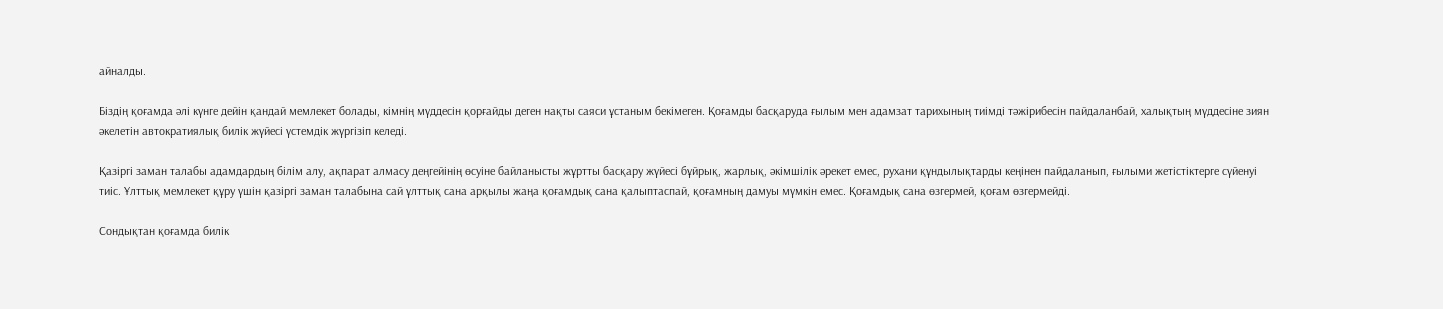айналды.

Біздің қоғамда әлі күнге дейін қандай мемлекет болады, кімнің мүддесін қорғайды деген нақты саяси ұстаным бекімеген. Қоғамды басқаруда ғылым мен адамзат тарихының тиімді тәжірибесін пайдаланбай, халықтың мүддесіне зиян әкелетін автократиялық билік жүйесі үстемдік жүргізіп келеді.

Қазіргі заман талабы адамдардың білім алу, ақпарат алмасу деңгейінің өсуіне байланысты жұртты басқару жүйесі бұйрық, жарлық, әкімшілік әрекет емес, рухани құндылықтарды кеңінен пайдаланып, ғылыми жетістіктерге сүйенуі тиіс. Ұлттық мемлекет құру үшін қазіргі заман талабына сай ұлттық сана арқылы жаңа қоғамдық сана қалыптаспай, қоғамның дамуы мүмкін емес. Қоғамдық сана өзгермей, қоғам өзгермейді.

Сондықтан қоғамда билік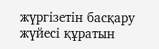жүргізетін басқару жүйесі құратын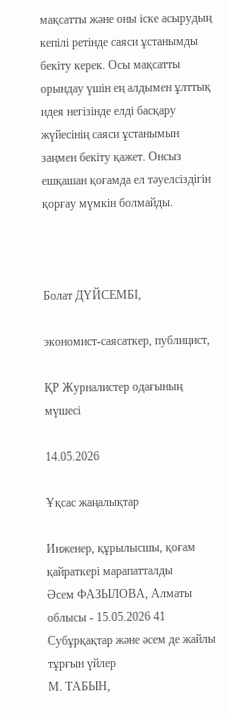мақсатты және оны іске асырудың кепілі ретінде саяси ұстанымды бекіту керек. Осы мақсатты орындау үшін ең алдымен ұлттық идея негізінде елді басқару жүйесінің саяси ұстанымын заңмен бекіту қажет. Онсыз ешқашан қоғамда ел тәуелсіздігін қорғау мүмкін болмайды.



Болат ДҮЙСЕМБІ,

экономист-саясаткер, публицист,

ҚР Журналистер одағының мүшесі

14.05.2026

Ұқсас жаңалықтар

Инженер, құрылысшы, қоғам қайраткері марапатталды
Әсем ФАЗЫЛОВА, Алматы облысы - 15.05.2026 41
Субұрқақтар және әсем де жайлы тұрғын үйлер
М. ТАБЫН,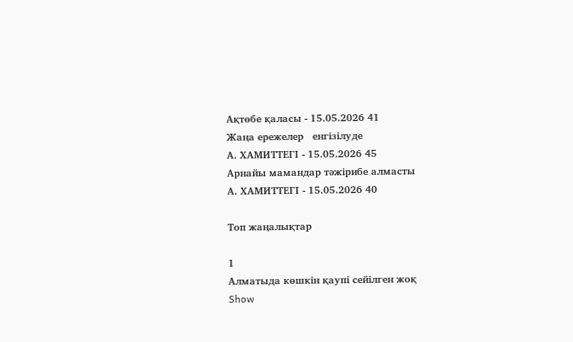Ақтөбе қаласы - 15.05.2026 41
Жаңа ережелер   енгізілуде
А. ХАМИТТЕГІ - 15.05.2026 45
Арнайы мамандар тәжірибе алмасты
А. ХАМИТТЕГІ - 15.05.2026 40

Топ жаңалықтар

1
Алматыда көшкін қаупі сейілген жоқ
Show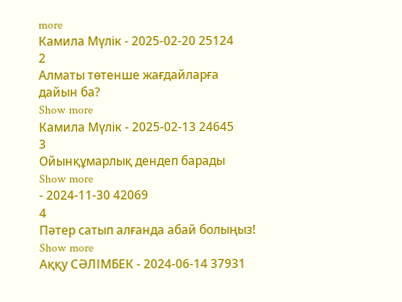more
Камила Мүлік - 2025-02-20 25124
2
Алматы төтенше жағдайларға дайын ба?
Show more
Камила Мүлік - 2025-02-13 24645
3
Ойынқұмарлық дендеп барады
Show more
- 2024-11-30 42069
4
Пәтер сатып алғанда абай болыңыз!
Show more
Аққу СӘЛІМБЕК - 2024-06-14 37931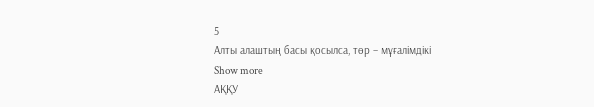5
Алты алаштың басы қосылса, төр – мұғалімдікі
Show more
АҚҚУ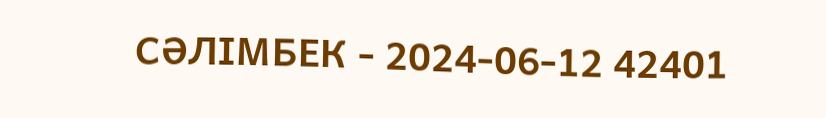СӘЛІМБЕК - 2024-06-12 42401